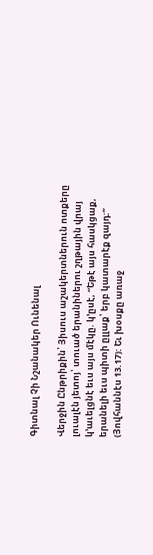Գիտնալ Չի Նշանակեր Ունենալ

Վերջին Ընթրիքին՝ Յիսուս աշակերտներուն ոտքերը լուալէն յետոյ՝ տուած երանիներու շղթային վրայ կ’աւելցնէ եւս այս մէկը. կ’ըսէ, “Եթէ այս հասկցաք, երանելի եւս պիտի ըլլաք՝ երբ կատարէք զայդ:” (Յովհաննէս 13.17): Եւ խօսքը առաջ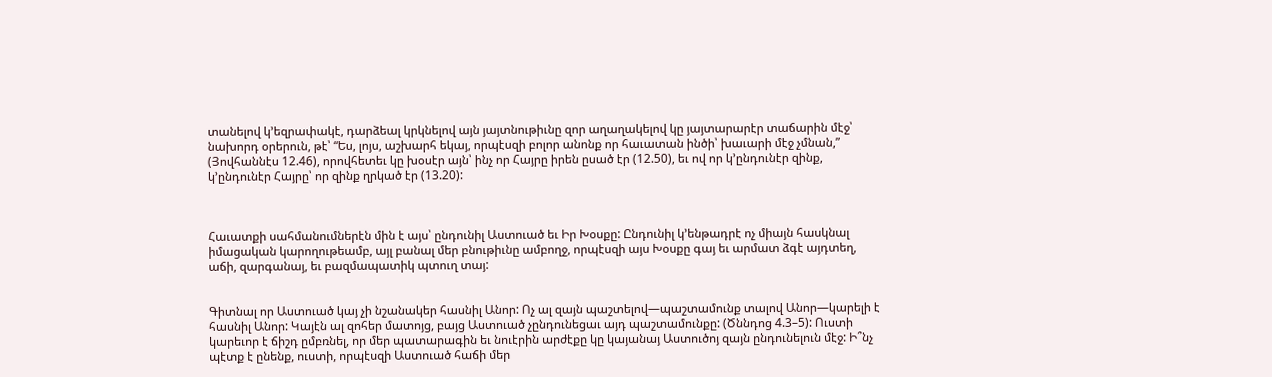տանելով կ’եզրափակէ, դարձեալ կրկնելով այն յայտնութիւնը զոր աղաղակելով կը յայտարարէր տաճարին մէջ՝ նախորդ օրերուն, թէ՝ “Ես, լոյս, աշխարհ եկայ, որպէսզի բոլոր անոնք որ հաւատան ինծի՝ խաւարի մէջ չմնան,” (Յովհաննէս 12.46), որովհետեւ կը խօսէր այն՝ ինչ որ Հայրը իրեն ըսած էր (12.50), եւ ով որ կ’ընդունէր զինք, կ’ընդունէր Հայրը՝ որ զինք ղրկած էր (13.20):



Հաւատքի սահմանումներէն մին է այս՝ ընդունիլ Աստուած եւ Իր Խօսքը: Ընդունիլ կ’ենթադրէ ոչ միայն հասկնալ իմացական կարողութեամբ, այլ բանալ մեր բնութիւնը ամբողջ, որպէսզի այս Խօսքը գայ եւ արմատ ձգէ այդտեղ, աճի, զարգանայ, եւ բազմապատիկ պտուղ տայ:


Գիտնալ որ Աստուած կայ չի նշանակեր հասնիլ Անոր: Ոչ ալ զայն պաշտելով—պաշտամունք տալով Անոր—կարելի է հասնիլ Անոր: Կայէն ալ զոհեր մատոյց, բայց Աստուած չընդունեցաւ այդ պաշտամունքը: (Ծննդոց 4.3–5): Ուստի կարեւոր է ճիշդ ըմբռնել, որ մեր պատարագին եւ նուէրին արժէքը կը կայանայ Աստուծոյ զայն ընդունելուն մէջ: Ի՞նչ պէտք է ընենք, ուստի, որպէսզի Աստուած հաճի մեր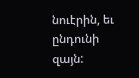նուէրին, եւ ընդունի զայն: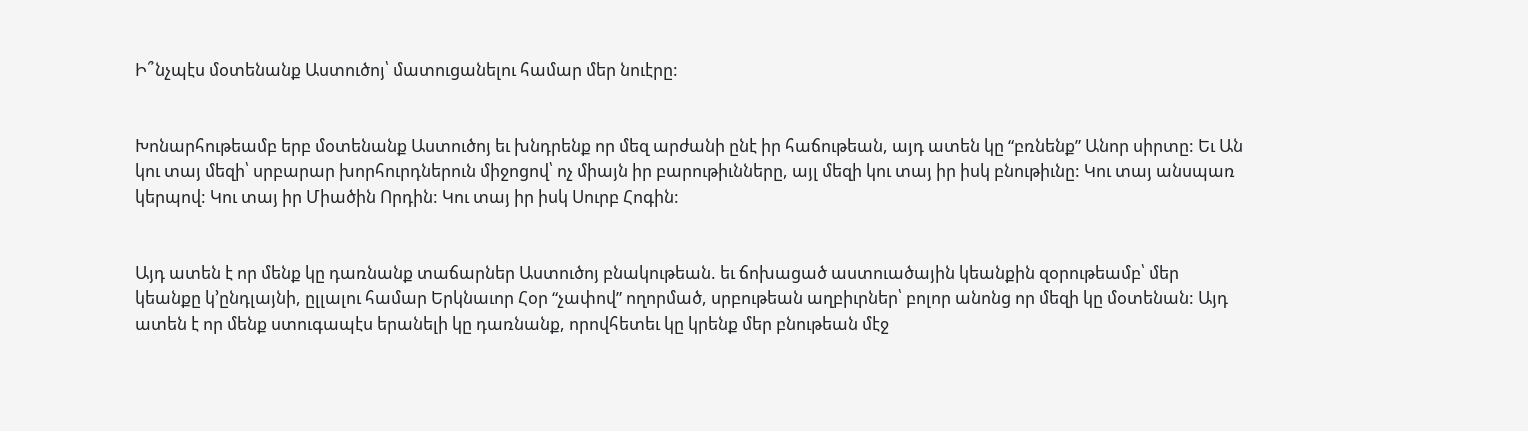Ի՞նչպէս մօտենանք Աստուծոյ՝ մատուցանելու համար մեր նուէրը:


Խոնարհութեամբ երբ մօտենանք Աստուծոյ եւ խնդրենք որ մեզ արժանի ընէ իր հաճութեան, այդ ատեն կը “բռնենք” Անոր սիրտը: Եւ Ան կու տայ մեզի՝ սրբարար խորհուրդներուն միջոցով՝ ոչ միայն իր բարութիւնները, այլ մեզի կու տայ իր իսկ բնութիւնը: Կու տայ անսպառ կերպով: Կու տայ իր Միածին Որդին: Կու տայ իր իսկ Սուրբ Հոգին:


Այդ ատեն է որ մենք կը դառնանք տաճարներ Աստուծոյ բնակութեան. եւ ճոխացած աստուածային կեանքին զօրութեամբ՝ մեր կեանքը կ’ընդլայնի, ըլլալու համար Երկնաւոր Հօր “չափով” ողորմած, սրբութեան աղբիւրներ՝ բոլոր անոնց որ մեզի կը մօտենան: Այդ ատեն է որ մենք ստուգապէս երանելի կը դառնանք, որովհետեւ կը կրենք մեր բնութեան մէջ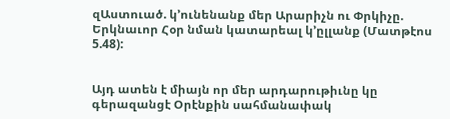զԱստուած. կ’ունենանք մեր Արարիչն ու Փրկիչը. Երկնաւոր Հօր նման կատարեալ կ’ըլլանք (Մատթէոս 5.48):


Այդ ատեն է միայն որ մեր արդարութիւնը կը գերազանցէ Օրէնքին սահմանափակ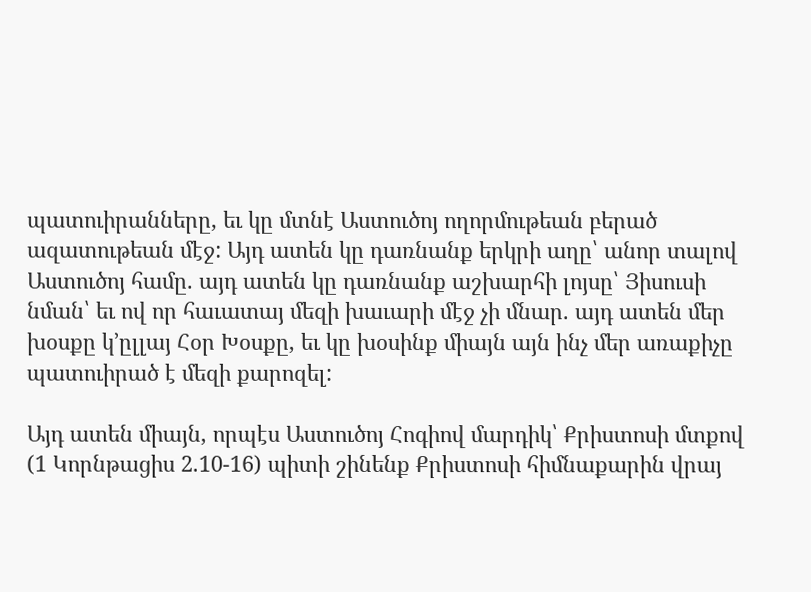պատուիրանները, եւ կը մտնէ Աստուծոյ ողորմութեան բերած ազատութեան մէջ: Այդ ատեն կը դառնանք երկրի աղը՝ անոր տալով Աստուծոյ համը. այդ ատեն կը դառնանք աշխարհի լոյսը՝ Յիսուսի նման՝ եւ ով որ հաւատայ մեզի խաւարի մէջ չի մնար. այդ ատեն մեր խօսքը կ’ըլլայ Հօր Խօսքը, եւ կը խօսինք միայն այն ինչ մեր առաքիչը պատուիրած է մեզի քարոզել:

Այդ ատեն միայն, որպէս Աստուծոյ Հոգիով մարդիկ՝ Քրիստոսի մտքով (1 Կորնթացիս 2.10-16) պիտի շինենք Քրիստոսի հիմնաքարին վրայ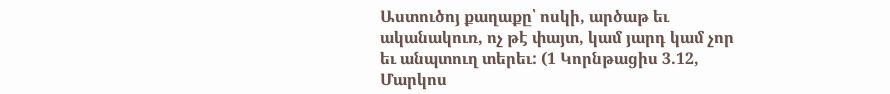Աստուծոյ քաղաքը՝ ոսկի, արծաթ եւ ականակուռ, ոչ թէ փայտ, կամ յարդ կամ չոր եւ անպտուղ տերեւ: (1 Կորնթացիս 3.12, Մարկոս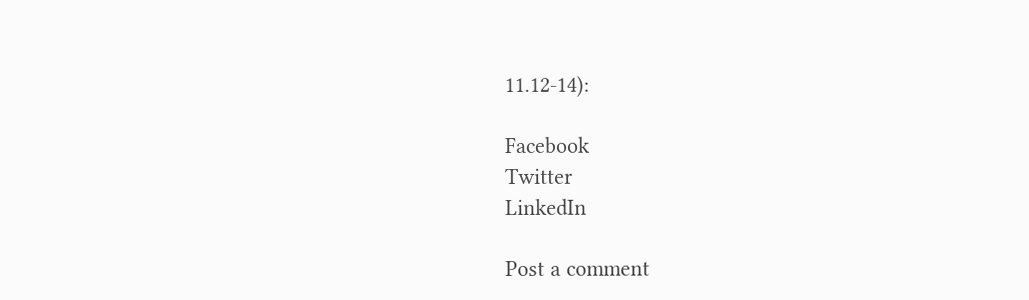11.12-14):

Facebook
Twitter
LinkedIn

Post a comment